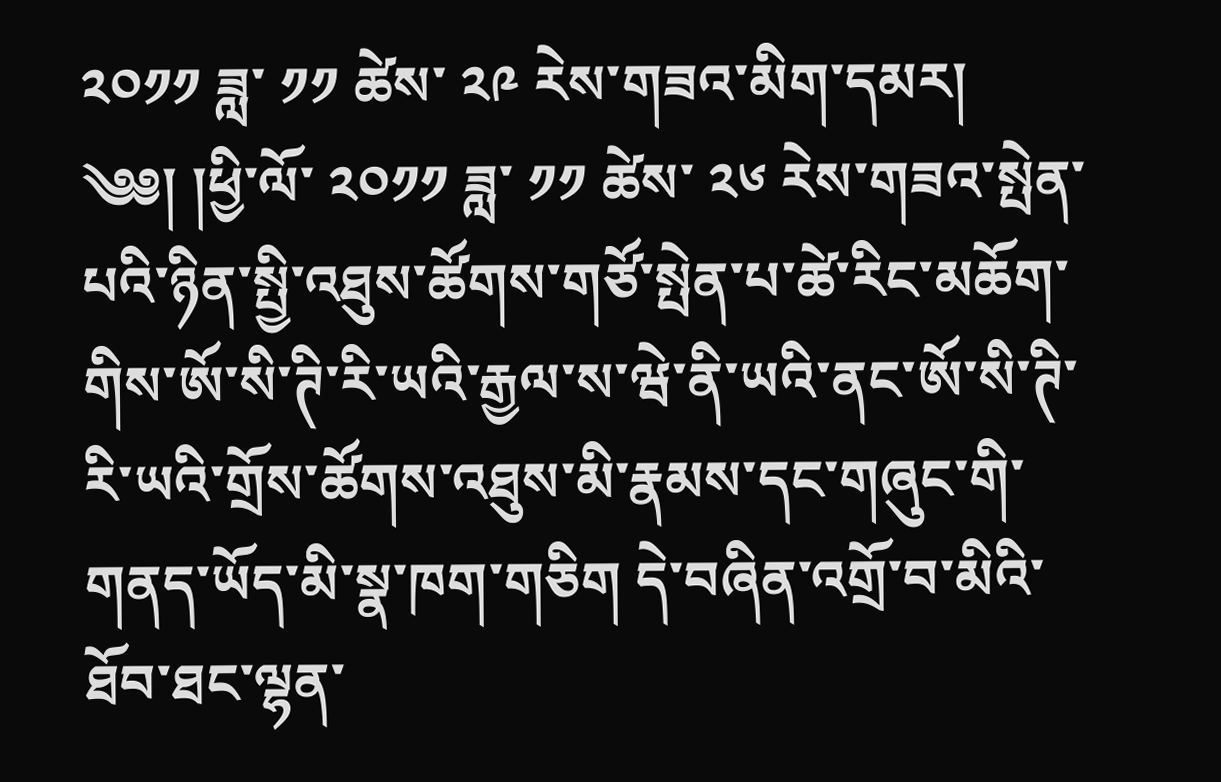༢༠༡༡ ཟླ་ ༡༡ ཚེས་ ༢༩ རེས་གཟའ་མིག་དམར།
༄༅། །ཕྱི་ལོ་ ༢༠༡༡ ཟླ་ ༡༡ ཚེས་ ༢༦ རེས་གཟའ་སྤེན་པའི་ཉིན་སྤྱི་འཐུས་ཚོགས་གཙོ་སྤེན་པ་ཚེ་རིང་མཆོག་གིས་ཨོ་སི་ཊི་རི་ཡའི་རྒྱལ་ས་ཝེ་ནི་ཡའི་ནང་ཨོ་སི་ཊི་རི་ཡའི་གྲོས་ཚོགས་འཐུས་མི་རྣམས་དང་གཞུང་གི་གནད་ཡོད་མི་སྣ་ཁག་གཅིག དེ་བཞིན་འགྲོ་བ་མིའི་ཐོབ་ཐང་ལྷན་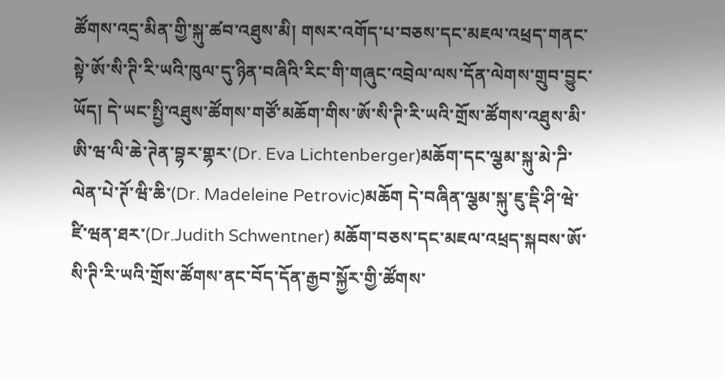ཚོགས་འདྲ་མིན་གྱི་སྐུ་ཚབ་འཐུས་མི། གསར་འགོད་པ་བཅས་དང་མཇལ་འཕྲད་གནང་སྟེ་ཨོ་སི་ཊི་རི་ཡའི་ཁུལ་དུ་ཉིན་བཞིའི་རིང་གི་གཞུང་འབྲེལ་ལས་དོན་ལེགས་གྲུབ་བྱུང་ཡོད། དེ་ཡང་སྤྱི་འཐུས་ཚོགས་གཙོ་མཆོག་གིས་ཨོ་སི་ཊི་རི་ཡའི་གྲོས་ཚོགས་འཐུས་མི་ཨི་ཝ་ལི་ཆེ་ཊེན་བྷར་གྷར་(Dr. Eva Lichtenberger)མཆོག་དང་ལྕམ་སྐུ་མེ་ཌི་ལེན་པེ་ཊོ་ཝི་ཆི་(Dr. Madeleine Petrovic)མཆོག དེ་བཞིན་ལྕམ་སྐུ་ཇུ་དྡི་ཤི་ཝེ་ཛི་ཝན་ཐར་(Dr.Judith Schwentner) མཆོག་བཅས་དང་མཇལ་འཕྲད་སྐབས་ཨོ་སི་ཊི་རི་ཡའི་གྲོས་ཚོགས་ནང་བོད་དོན་རྒྱབ་སྐྱོར་གྱི་ཚོགས་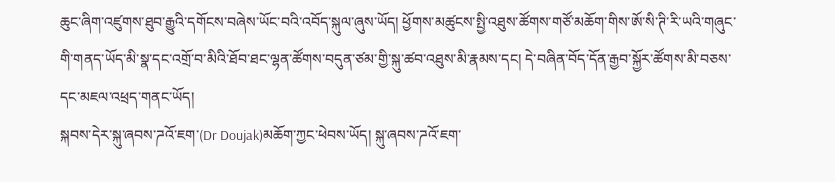ཆུང་ཞིག་འཛུགས་ཐུབ་རྒྱུའི་དགོངས་བཞེས་ཡོང་བའི་འབོད་སྐུལ་ཞུས་ཡོད། ཕྱོགས་མཚུངས་སྤྱི་འཐུས་ཚོགས་གཙོ་མཆོག་གིས་ཨོ་སི་ཊི་རི་ཡའི་གཞུང་གི་གནད་ཡོད་མི་སྣ་དང་འགྲོ་བ་མིའི་ཐོབ་ཐང་ལྷན་ཚོགས་བདུན་ཙམ་གྱི་སྐུ་ཚབ་འཐུས་མི་རྣམས་དང། དེ་བཞིན་བོད་དོན་རྒྱབ་སྐྱོར་ཚོགས་མི་བཅས་དང་མཇལ་འཕྲད་གནང་ཡོད།
སྐབས་དེར་སྐུ་ཞབས་ཌའོ་ཇག་(Dr Doujak)མཆོག་ཀྱང་ཕེབས་ཡོད། སྐུ་ཞབས་ཌའོ་ཇག་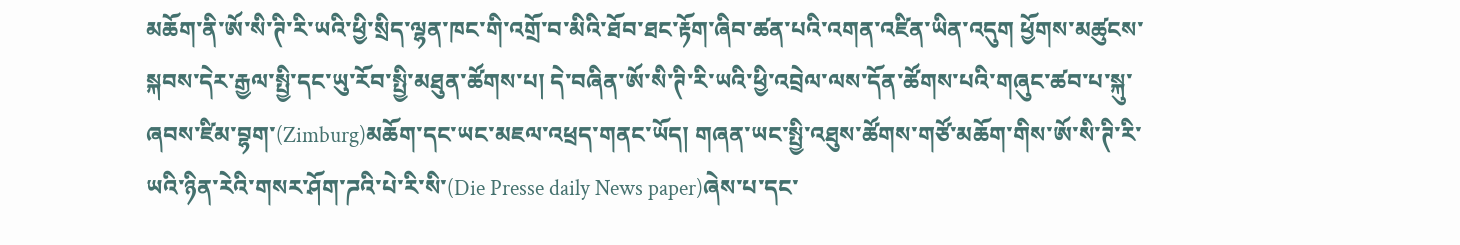མཆོག་ནི་ཨོ་སི་ཊི་རི་ཡའི་ཕྱི་སྲིད་ལྷན་ཁང་གི་འགྲོ་བ་མིའི་ཐོབ་ཐང་རྟོག་ཞིབ་ཚན་པའི་འགན་འཛིན་ཡིན་འདུག ཕྱོགས་མཚུངས་སྐབས་དེར་རྒྱལ་སྤྱི་དང་ཡུ་རོབ་སྤྱི་མཐུན་ཚོགས་པ། དེ་བཞིན་ཨོ་སི་ཊི་རི་ཡའི་ཕྱི་འབྲེལ་ལས་དོན་ཚོགས་པའི་གཞུང་ཚབ་པ་སྐུ་ཞབས་ཛིམ་བྷག་(Zimburg)མཆོག་དང་ཡང་མཇལ་འཕྲད་གནང་ཡོད། གཞན་ཡང་སྤྱི་འཐུས་ཚོགས་གཙོ་མཆོག་གིས་ཨོ་སི་ཊི་རི་ཡའི་ཉིན་རེའི་གསར་ཤོག་ཌའི་པེ་རི་སི་(Die Presse daily News paper)ཞེས་པ་དང་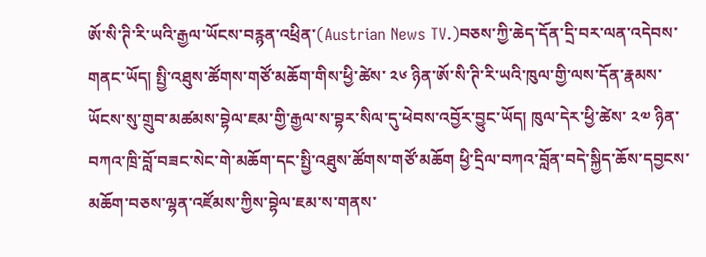ཨོ་སི་ཊི་རི་ཡའི་རྒྱལ་ཡོངས་བརྙན་འཕྲིན་(Austrian News TV.)བཅས་ཀྱི་ཆེད་དོན་དྲི་བར་ལན་འདེབས་གནང་ཡོད། སྤྱི་འཐུས་ཚོགས་གཙོ་མཆོག་གིས་ཕྱི་ཚེས་ ༢༦ ཉིན་ཨོ་སི་ཊི་རི་ཡའི་ཁུལ་གྱི་ལས་དོན་རྣམས་ཡོངས་སུ་གྲུབ་མཚམས་བྷེལ་ཇམ་གྱི་རྒྱལ་ས་བྷར་སིལ་དུ་ཕེབས་འབྱོར་བྱུང་ཡོད། ཁུལ་དེར་ཕྱི་ཚེས་ ༢༧ ཉིན་བཀའ་ཁྲི་བློ་བཟང་སེང་གེ་མཆོག་དང་སྤྱི་འཐུས་ཚོགས་གཙོ་མཆོག ཕྱི་དྲིལ་བཀའ་བློན་བདེ་སྐྱིད་ཆོས་དབྱངས་མཆོག་བཅས་ལྷན་འཛོམས་ཀྱིས་བྷེལ་ཇམ་ས་གནས་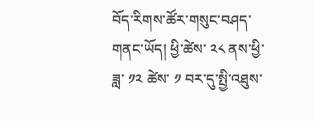བོད་རིགས་ཚོར་གསུང་བཤད་གནང་ཡོད། ཕྱི་ཚེས་ ༢༨ ནས་ཕྱི་ཟླ་ ༡༢ ཚེས་ ༡ བར་དུ་སྤྱི་འཐུས་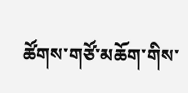ཚོགས་གཙོ་མཆོག་གིས་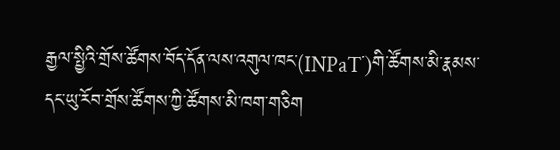རྒྱལ་སྤྱིའི་གྲོས་ཚོགས་བོད་དོན་ལས་འགུལ་ཁང་(INPaT་)གི་ཚོགས་མི་རྣམས་དང་ཡུ་རོབ་གྲོས་ཚོགས་ཀྱི་ཚོགས་མི་ཁག་གཅིག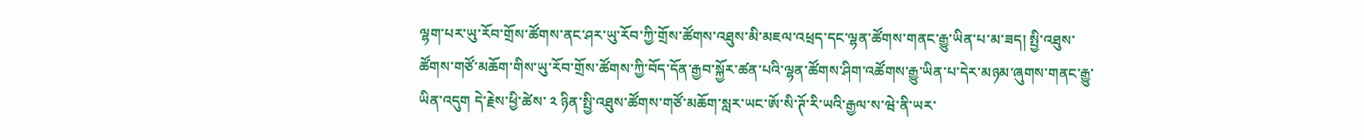ལྷག་པར་ཡུ་རོབ་གྲོས་ཚོགས་ནང་ཤར་ཡུ་རོབ་ཀྱི་གྲོས་ཚོགས་འཐུས་མི་མཇལ་འཕྲད་དང་ལྷན་ཚོགས་གནང་རྒྱུ་ཡིན་པ་མ་ཟད། སྤྱི་འཐུས་ཚོགས་གཙོ་མཆོག་གིས་ཡུ་རོབ་གྲོས་ཚོགས་ཀྱི་བོད་དོན་རྒྱབ་སྐྱོར་ཚན་པའི་ལྷན་ཚོགས་ཤིག་འཚོགས་རྒྱུ་ཡིན་པ་དེར་མཉམ་ཞུགས་གནང་རྒྱུ་ཡིན་འདུག དེ་རྗེས་ཕྱི་ཚེས་ ༢ ཉིན་སྤྱི་འཐུས་ཚོགས་གཙོ་མཆོག་སླར་ཡང་ཨོ་སི་ཊོ་རི་ཡའི་རྒྱལ་ས་ཝེ་ནི་ཡར་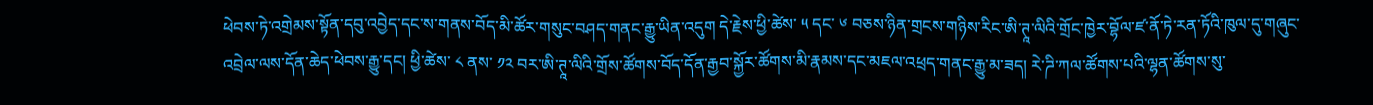ཕེབས་ཏེ་འགྲེམས་སྟོན་དབུ་འབྱེད་དང་ས་གནས་བོད་མི་ཚོར་གསུང་བཤད་གནང་རྒྱུ་ཡིན་འདུག དེ་རྗེས་ཕྱི་ཚེས་ ༥ དང་ ༦ བཅས་ཉིན་གྲངས་གཉིས་རིང་ཨི་ཊཱ་ལིའི་གྲོང་ཁྱེར་བྷོལ་ཛ་ནོ་ཏེ་རན་ཏོའི་ཁུལ་དུ་གཞུང་འབྲེལ་ལས་དོན་ཆེད་ཕེབས་རྒྱུ་དང། ཕྱི་ཚེས་ ༨ ནས་ ༡༢ བར་ཨི་ཊཱ་ལིའི་གྲོས་ཚོགས་བོད་དོན་རྒྱབ་སྐྱོར་ཚོགས་མི་རྣམས་དང་མཇལ་འཕྲད་གནང་རྒྱུ་མ་ཟད། རེ་ཌི་ཀལ་ཚོགས་པའི་ལྷན་ཚོགས་སུ་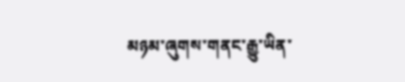མཉམ་ཞུགས་གནང་རྒྱུ་ཡིན་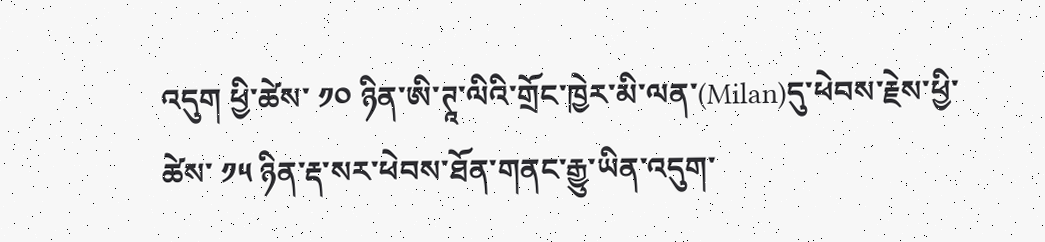འདུག ཕྱི་ཚེས་ ༡༠ ཉིན་ཨི་ཊཱ་ལིའི་གྲོང་ཁྱེར་མི་ལན་(Milan)དུ་ཕེབས་རྗེས་ཕྱི་ཚེས་ ༡༥ ཉིན་རྡ་སར་ཕེབས་ཐོན་གནང་རྒྱུ་ཡིན་འདུག་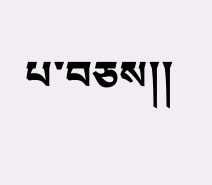པ་བཅས།།